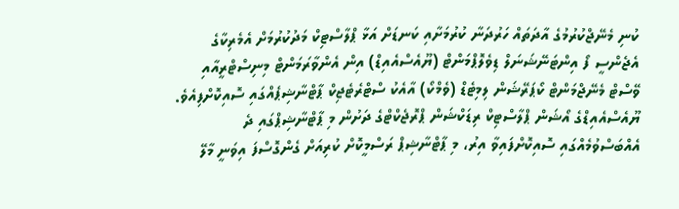ކުނި މެނޭޖްކުރުމުގެ އާދަތައް ހަރުދަނާ ކުރުމަށާއި ކަނޑަށް އަޅާ ޕްލާސްޓިކް މަދުކުރުމަށް އެމެރިކާގެ އެޖެންސީ ފޯ އިންޓަނޭޝަނަލް ޑިވެލޮޕްމަންޓް (ޔޫއެސްއެއިޑް) އިން އެންވާރަމަންޓް މިނިސްޓްރީއާއި ވޭސްޓް މެނޭޖްމަންޓް ކޯޕަރޭޝަން ލިމިޓެޑް (ވެމްކޯ) އާއެކު ސްޓްރެޓެޖިކް ޕާޓްނާޝިޕެއްގައި ސޮއިކޮށްފިއެވެ.
ޔޫއެސްއެއިޑްގެ އޯޝަން ޕްލާސްޓިކް ރިޑަކްޝަން ޕްރޮޖެކްޓްގެ ދަށުން މި ޕާޓްނާޝިޕްގައި ދެ އެއްބަސްވުމެއްގައި ސޮއިކޮށްފައިވާ އިރު، މި ޕާޓްނާޝިޕް ރަސްމީކޮށް ކުރިއަށް ގެންގޮސްފަ އިވަނީ މާލޭ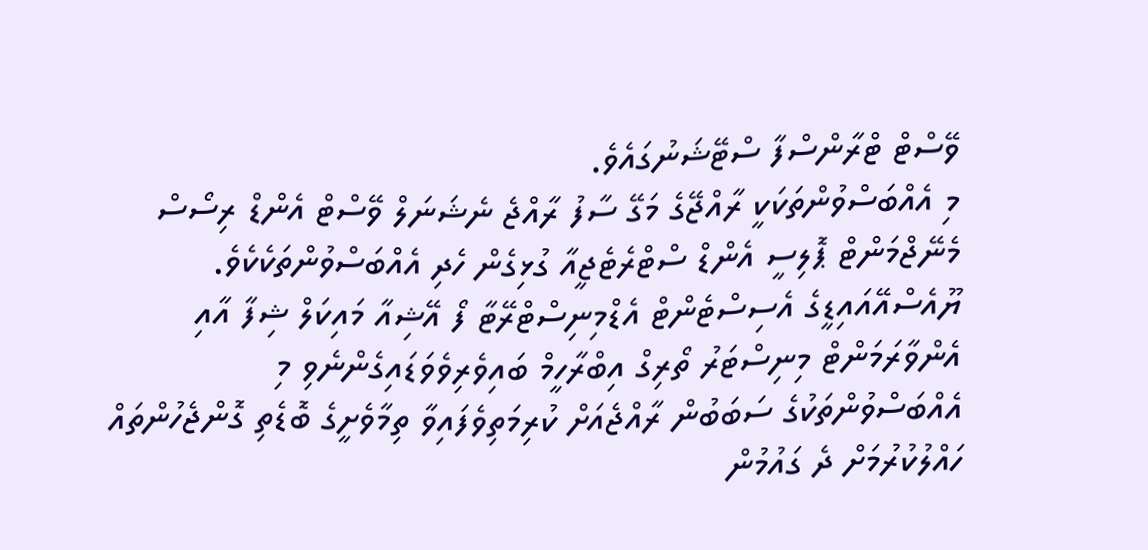ވޭސްޓް ޓްރާންސްފާ ސްޓޭޝަނުގައެވެ.
މި އެއްބަސްވުންތަކަކީ ރާއްޖޭގެ މަގޭ ސާފު ރާއްޖެ ނެޝަނަލް ވޭސްޓް އެންޑް ރިސޯސް މެނޭޖްމަންޓް ޕޮލިސީ އެންޑް ސްޓްރެޓެޖީއާ ގުޅިގެން ހެދި އެއްބަސްވުންތަކެކެވެ. ޔޫއެސްއޭއައިޑީގެ އެސިސްޓެންޓް އެޑްމިނިސްޓްރޭޓާ ފޯ އޭޝިއާ މައިކަލް ޝިފާ އާއި އެންވާރަމަންޓް މިނިސްޓަރު ތޯރިގް އިބްރާހީމް ބައިވެރިވެވަޑައިގެންނެވި މި އެއްބަސްވުންތަކުގެ ސަބަބުން ރާއްޖެއަށް ކުރިމަތިވެފައިވާ ތިމާވެށީގެ ބޮޑެތި ގޮންޖެހުންތައް ހައްލުކުރުމަށް ދެ ގައުމުން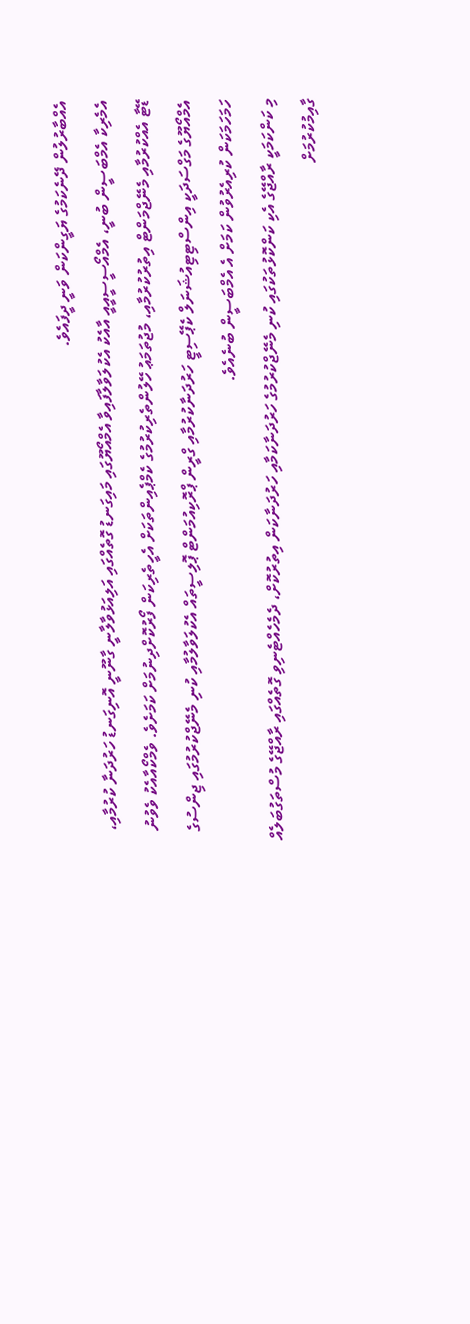އެއްބާރުލުން ދޭނެކަމުގެ ޔަގީންކަން ވަނީ ދީފައެވެ.
އެމެރިކާ އެމްބަސީން ބުނީ، އެމްއޯސީސީއީއީ އާއެކު އެކުލަވާލާފައިވާ އެމްއޯޔޫގައި މައިގަނޑު ގޮތެއްގައި އަލިއަޅުވާލާނީ ގާނޫނީ އޮނިގަނޑު ހަރުދަނާ ކުރުމާއި، ޑޭޓާ އެއްކުރުމާއި މެނޭޖްމަންޓް އިތުރުކުރުމާއި، މުޖުތަމަޢު ހޭލުންތެރިކުރުމުގެ ކެމްޕެއިންތަކަށް އެހީތެރިކަން ފޯރުކޮށްދިނުމަށް ކަމަށެވެ. ވެމްކޯއާއެކު ވެވުނު އެމްއޯޔޫގެ މަގްސަދަކީ އިންސްޓިޓިއުޝަނަލް ކެޕޭސިޓީ ހަރުދަނާކުރުމާއި ގްރީން ޕްރޮކިއުމަންޓް ޕޮލިސީތައް އެކުލަވާލުމާއި ކުނި މެނޭޖްކުރުމުގައި ޖިންސުގެ ހަމަހަމަކަން ކުރިއެރުވުން ކަމަށް އެ އެމްބަސީން ބުނެއެވެ.
މި ކަންކަމަކީ ރާއްޖޭގެ އެކި ކަންކޮޅުތަކުގައި ކުނި މެނޭޖްކުރުމުގެ ހަރުދަނާކަމާއި ހަރުދަނާކަން އިތުރުކޮށް، ދެމެހެއްޓެނިވި ގޮތެއްގައި ރާއްޖޭގެ މުސްތަގުބަލެއް ގާއިމުކުރުމަށް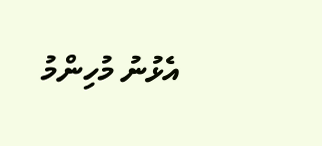އެޅުނު މުހިންމު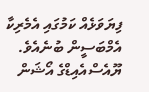ފިޔަވަޅެއް ކަމުގައި އެމެރިކާ އެމްބަސީން ބުނެއެވެ.
ޔޫއެސްއެއިޑްގެ އޯޝަން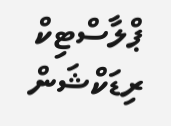ޕްލާސްޓިކް ރިޑަކްޝަން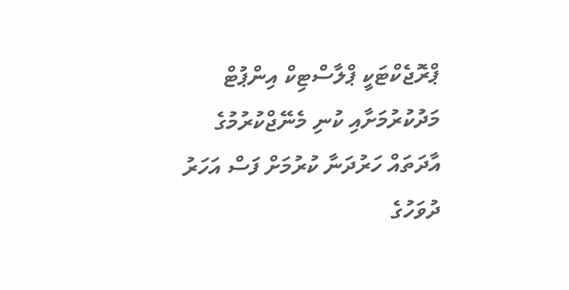ޕްރޮޖެކްޓަކީ ޕްލާސްޓިކް އިންޕުޓް މަދުކުރުމަށާއި ކުނި މެނޭޖްކުރުމުގެ އާދަތައް ހަރުދަނާ ކުރުމަށް ފަސް އަހަރު ދުވަހުގެ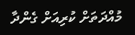މުއްދަތަށް ކުރިއަށް ގެންދާ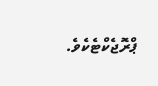ޕްރޮޖެކްޓެކެވެ.